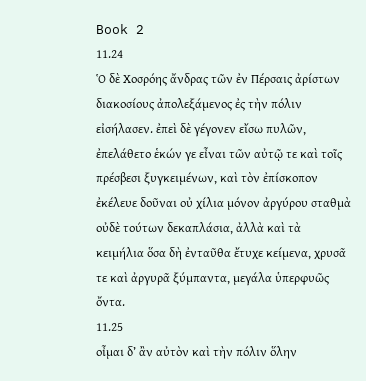Book 2
11.24
Ὁ δὲ Χοσρόης ἄνδρας τῶν ἐν Πέρσαις ἀρίστων διακοσίους ἀπολεξάμενος ἐς τὴν πόλιν εἰσήλασεν. ἐπεὶ δὲ γέγονεν εἴσω πυλῶν, ἐπελάθετο ἑκών γε εἶναι τῶν αὐτῷ τε καὶ τοῖς πρέσβεσι ξυγκειμένων, καὶ τὸν ἐπίσκοπον ἐκέλευε δοῦναι οὐ χίλια μόνον ἀργύρου σταθμὰ οὐδὲ τούτων δεκαπλάσια, ἀλλὰ καὶ τὰ κειμήλια ὅσα δὴ ἐνταῦθα ἔτυχε κείμενα, χρυσᾶ τε καὶ ἀργυρᾶ ξύμπαντα, μεγάλα ὑπερφυῶς ὄντα.
11.25
οἶμαι δ’ ἂν αὐτὸν καὶ τὴν πόλιν ὅλην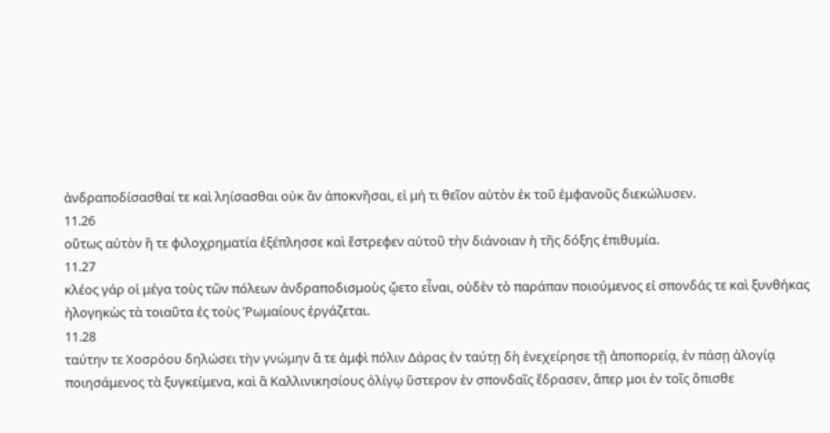ἀνδραποδίσασθαί τε καὶ ληίσασθαι οὐκ ἂν ἀποκνῆσαι, εἰ μή τι θεῖον αὐτὸν ἐκ τοῦ ἐμφανοῦς διεκώλυσεν.
11.26
οὕτως αὐτὸν ἥ τε φιλοχρηματία ἐξέπλησσε καὶ ἔστρεφεν αὐτοῦ τὴν διάνοιαν ἡ τῆς δόξης ἐπιθυμία.
11.27
κλέος γάρ οἱ μέγα τοὺς τῶν πόλεων ἀνδραποδισμοὺς ᾤετο εἶναι, οὐδὲν τὸ παράπαν ποιούμενος εἰ σπονδάς τε καὶ ξυνθήκας ἠλογηκὼς τὰ τοιαῦτα ἐς τοὺς Ῥωμαίους ἐργάζεται.
11.28
ταύτην τε Χοσρόου δηλώσει τὴν γνώμην ἅ τε ἀμφὶ πόλιν Δάρας ἐν ταύτῃ δὴ ἐνεχείρησε τῇ ἀποπορείᾳ, ἐν πάσῃ ἀλογίᾳ ποιησάμενος τὰ ξυγκείμενα, καὶ ἃ Καλλινικησίους ὀλίγῳ ὕστερον ἐν σπονδαῖς ἔδρασεν, ἅπερ μοι ἐν τοῖς ὄπισθε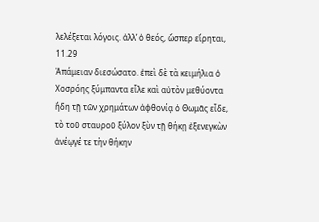λελέξεται λόγοις. ἀλλ’ ὁ θεός, ὥσπερ εἴρηται,
11.29
Ἀπάμειαν διεσώσατο. ἐπεὶ δὲ τὰ κειμήλια ὁ Χοσρόης ξύμπαντα εἷλε καὶ αὐτὸν μεθύοντα ἤδη τῇ τῶν χρημάτων ἀφθονίᾳ ὁ Θωμᾶς εἶδε, τὸ τοῦ σταυροῦ ξύλον ξὺν τῇ θήκῃ ἐξενεγκὼν ἀνέῳγέ τε τὴν θήκην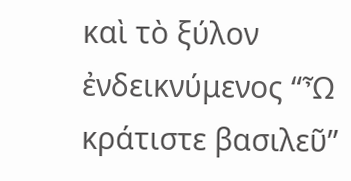καὶ τὸ ξύλον ἐνδεικνύμενος “Ὦ κράτιστε βασιλεῦ”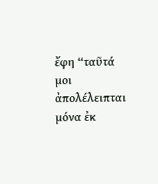ἔφη “ταῦτά μοι ἀπολέλειπται μόνα ἐκ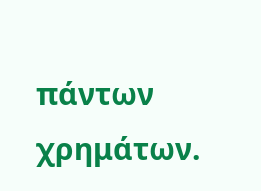πάντων χρημάτων.